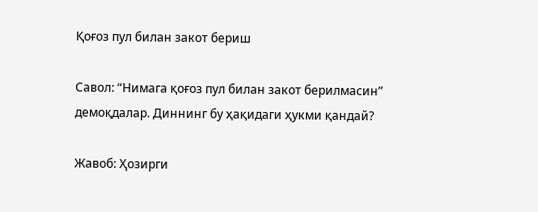Қоғоз пул билан закот бериш

Савол: “Нимага қоғоз пул билан закот берилмасин” демоқдалар. Диннинг бу ҳақидаги ҳукми қандай?

Жавоб: Ҳозирги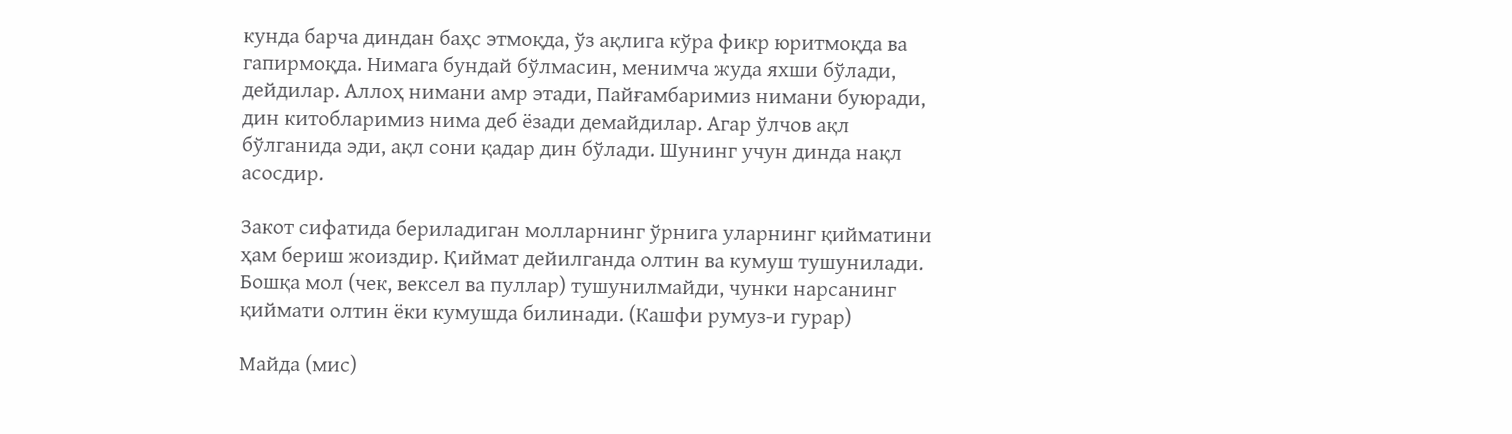кунда барча диндан баҳс этмоқда, ўз ақлига кўра фикр юритмоқда ва гапирмоқда. Нимага бундай бўлмасин, менимча жуда яхши бўлади, дейдилар. Аллоҳ нимани амр этади, Пайғамбаримиз нимани буюради, дин китобларимиз нима деб ёзади демайдилар. Агар ўлчов ақл бўлганида эди, ақл сони қадар дин бўлади. Шунинг учун динда нақл асосдир.

Закот сифатида бериладиган молларнинг ўрнига уларнинг қийматини ҳам бериш жоиздир. Қиймат дейилганда олтин ва кумуш тушунилади. Бошқа мол (чек, вексел ва пуллар) тушунилмайди, чунки нарсанинг қиймати олтин ёки кумушда билинади. (Кашфи румуз-и гурар)

Майда (мис)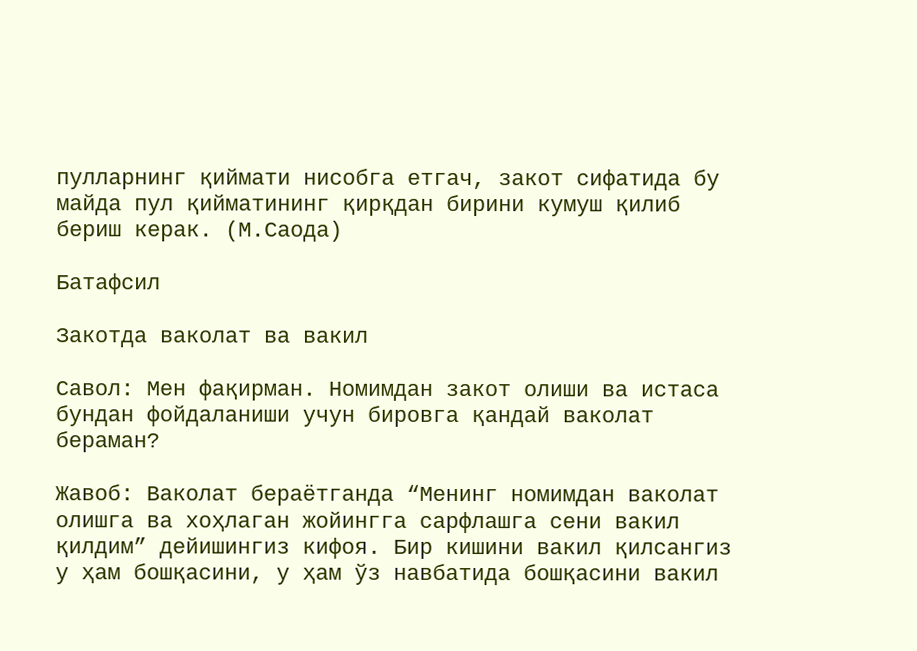пулларнинг қиймати нисобга етгач, закот сифатида бу майда пул қийматининг қирқдан бирини кумуш қилиб бериш керак. (М.Саода)

Батафсил

Закотда ваколат ва вакил

Савол: Мен фақирман. Номимдан закот олиши ва истаса бундан фойдаланиши учун бировга қандай ваколат бераман?

Жавоб: Ваколат бераётганда “Менинг номимдан ваколат олишга ва хоҳлаган жойингга сарфлашга сени вакил қилдим” дейишингиз кифоя. Бир кишини вакил қилсангиз у ҳам бошқасини, у ҳам ўз навбатида бошқасини вакил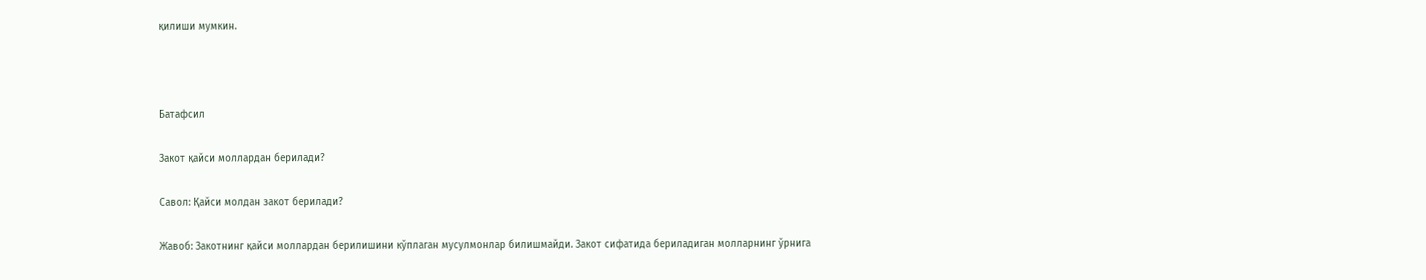қилиши мумкин.



Батафсил

Закот қайси моллардан берилади?

Савол: Қайси молдан закот берилади?

Жавоб: Закотнинг қайси моллардан берилишини кўплаган мусулмонлар билишмайди. Закот сифатида бериладиган молларнинг ўрнига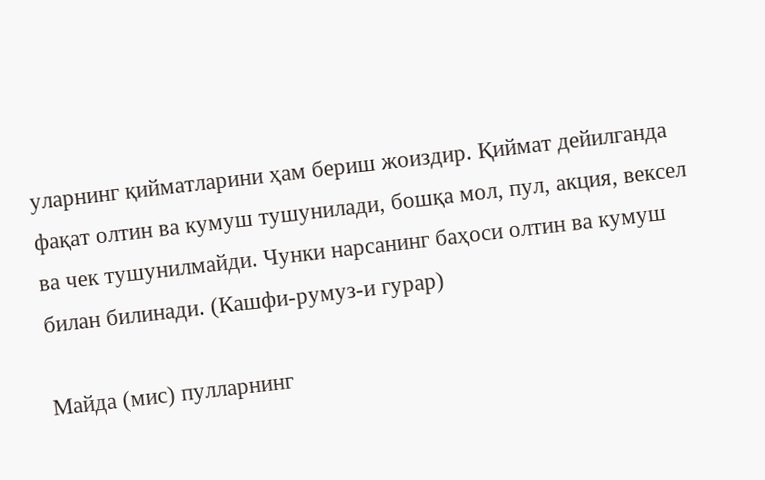уларнинг қийматларини ҳам бериш жоиздир. Қиймат дейилганда фақат олтин ва кумуш тушунилади, бошқа мол, пул, акция, вексел ва чек тушунилмайди. Чунки нарсанинг баҳоси олтин ва кумуш билан билинади. (Кашфи-румуз-и гурар)

Майда (мис) пулларнинг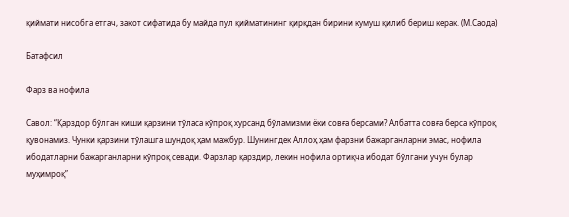қиймати нисобга етгач, закот сифатида бу майда пул қийматининг қирқдан бирини кумуш қилиб бериш керак. (М.Саода)

Батафсил

Фарз ва нофила

Савол: “Қарздор бўлган киши қарзини тўласа кўпроқ хурсанд бўламизми ёки совға берсами? Албатта совға берса кўпроқ қувонамиз. Чунки қарзини тўлашга шундоқ ҳам мажбур. Шунингдек Аллоҳ ҳам фарзни бажарганларни эмас, нофила ибодатларни бажарганларни кўпроқ севади. Фарзлар қарздир, лекин нофила ортиқча ибодат бўлгани учун булар муҳимроқ”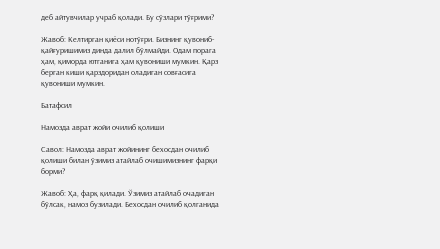деб айтувчилар учраб қолади. Бу сўзлари тўғрими?

Жавоб: Келтирган қиёси нотўғри. Бизнинг қувониб-қайғуришимиз динда далил бўлмайди. Одам порага ҳам, қиморда ютганига ҳам қувониши мумкин. Қарз берган киши қарздоридан оладиган совғасига қувониши мумкин.

Батафсил

Намозда аврат жойи очилиб қолиши

Савол: Намозда аврат жойининг бехосдан очилиб қолиши билан ўзимиз атайлаб очишимизнинг фарқи борми?

Жавоб: Ҳа, фарқ қилади. Ўзимиз атайлаб очадиган бўлсак, намоз бузилади. Бехосдан очилиб қолганида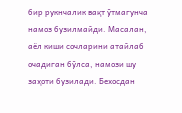бир рукнчалик вақт ўтмагунча намоз бузилмайди. Масалан, аёл киши сочларини атайлаб очадиган бўлса, намози шу заҳоти бузилади. Бехосдан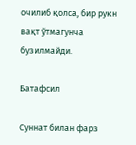очилиб қолса, бир рукн вақт ўтмагунча бузилмайди.

Батафсил

Суннат билан фарз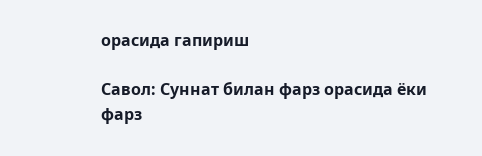орасида гапириш

Савол: Суннат билан фарз орасида ёки фарз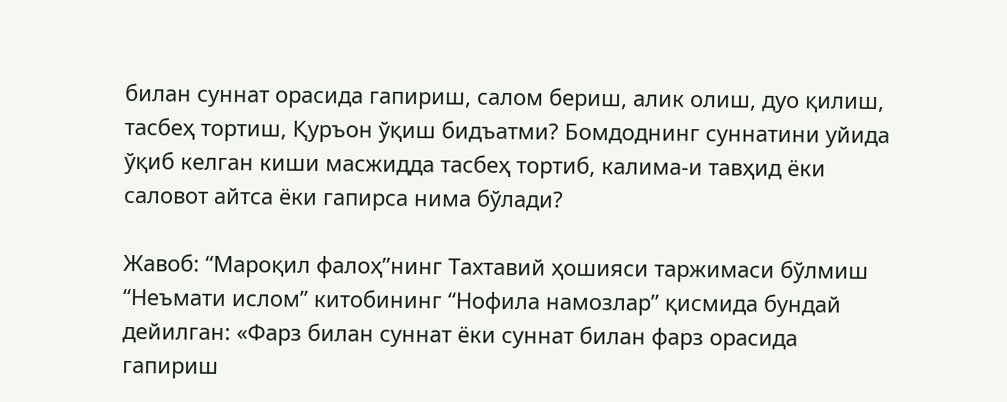билан суннат орасида гапириш, салом бериш, алик олиш, дуо қилиш, тасбеҳ тортиш, Қуръон ўқиш бидъатми? Бомдоднинг суннатини уйида ўқиб келган киши масжидда тасбеҳ тортиб, калима-и тавҳид ёки саловот айтса ёки гапирса нима бўлади?

Жавоб: “Мароқил фалоҳ”нинг Тахтавий ҳошияси таржимаси бўлмиш “Неъмати ислом” китобининг “Нофила намозлар” қисмида бундай дейилган: «Фарз билан суннат ёки суннат билан фарз орасида гапириш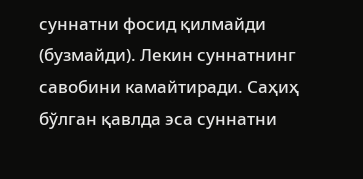суннатни фосид қилмайди (бузмайди). Лекин суннатнинг савобини камайтиради. Саҳиҳ бўлган қавлда эса суннатни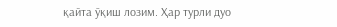қайта ўқиш лозим. Ҳар турли дуо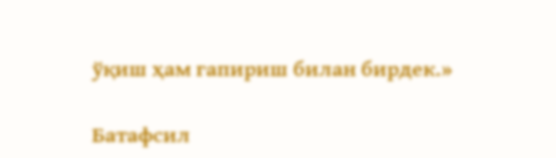ўқиш ҳам гапириш билан бирдек.»

Батафсил